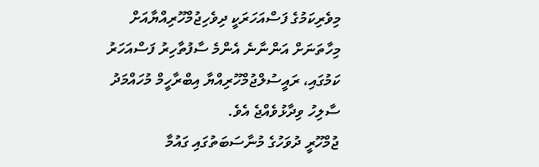މިވެރިކަމުގެ ފަސްއަހަރަކީ ދިވެހިޖުމްހޫރިއްޔާއަށް މިހާތަނަށް އަންނާނެ އެންމެ ސާފުތާހިރު ފަސްއަހަރު ކަމުގައި، ރައީސުލްޖުމްހޫރިއްޔާ އިބްރާހީމް މުހައްމަދު ސާލިހު ވިދާޅުވެއްޖެ އެވެ.
ޖުމްހޫރީ ދުވަހުގެ މުނާސަބަތުގައި ގައުމާ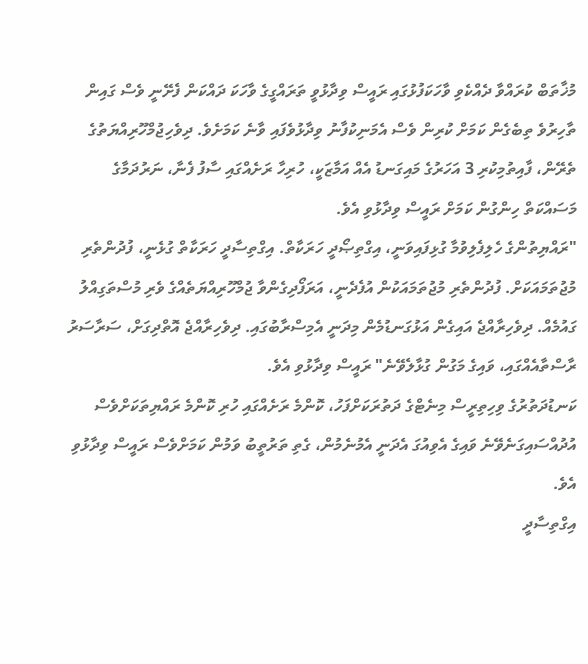މުޚާތަބް ކުރައްވާ ދެއްކެވި ވާހަކަފުޅުގައި ރައީސް ވިދާޅުވީ ތަރައްގީގެ ވާހަކަ ދައްކަން ފެށޭނީ ވެސް ގައިން ތާހިރުވެ ތިބެގެން ކަމަށް ކުރިން ވެސް އެމަނިކުފާނު ވިދާޅުވެފައި ވާނެ ކަމަށެވެ. ދިވެހިޖުމްހޫރިއްޔަތުގެ ތެރޭން، ފާއިތުމިކުރި 3 އަހަރުގެ މައިގަނޑު އެއް އަމާޒަކީ، ހުރިހާ ރަށެއްގައި ސާފު ފެނާ، ނަރުދަމާގެ މަސައްކަތް ހިންގުން ކަމަށް ރައީސް ވިދާޅުވި އެވެ.
"ރައްޔިތުންގެ ހެލިފެލިވުމާ ގުޅިފައިވަނީ، އިގްތިޞޯދީ ހަރަކާތް. އިގްތިސާދީ ހަރަކާތް ގުޅެނީ، ފުދުންތެރި މުޖުތަމައަކަށް. ފުދުންތެރި މުޖުތަމައަކުން އުފެދެނީ، އަރަފޯދިގެންވާ ޖުމްހޫރިއްޔަތެއްގެ ވެރި މުސްތަގިއްލު ގައުމެއް. ދިވެހިރާއްޖެ އައިގެން އަޅުގަނޑުމެން މިދަނީ އެމިސްރާބުގައި. ދިވެހިރާއްޖެ އޮތްދިގަށް، ސަރާސަރު ރާސްތާއެއްގައި، ވައިގެ މަގުން ގުޅާލެވޭނެ" ރައީސް ވިދާޅުވި އެވެ.
ކަނޑުދަތުރުގެ ވިހިތިރީސް މިނެޓްގެ ދަތުރަކަށްފަހު، ކޮންމެ ރަށެއްގައި ހުރި ކޮންމެ ރައްޔިތަކަށްވެސް އުދުއްސައިގަނެވޭނެ ވައިގެ އެވިއުގަ އެދަނީ އެމުނެމުން، ގެތި ތަރުތީބު ވަމުން ކަމަށްވެސް ރައީސް ވިދާޅުވި އެވެ.
އިގްތިސާދީ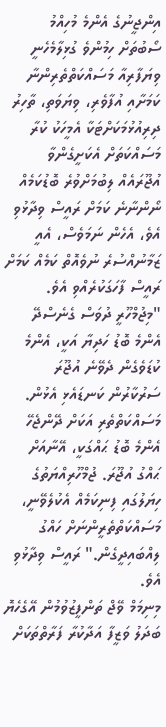އިންޖީނުގެ އެންމެ މުހިއްމު ސޯބުތަށް ހިމުންވެ ގުޅިލާމެހެނީ ވިޔަފާރިއާ މަސައްކަތްތެރިންނާ ކަމަށާއި އުފާވެރި، ވިޔަވަތި، ތާހިރު ދިރިއުޅުމަކަށްޓަކާ އެމީހަކު ކުރާ މަސައްކަތަށް އެކަށީގެންވާ އުޖޫރައެއް ލިބުމަށްވުރެ ބޮޑުކަމެއް ނޯންނާނެ ކަމަށް ރައީސް ވިދާޅުވި އެވެ، އެހެން ނަމަވެސް، އެއީ ޒަމާނުއްސުރެ ނުވެއޮތް ކަމެއް ކަމަށް ރައީސް ފާހަގަކުރެއްވި އެވެ.
"މިޖުމްހޫރީ ދުވަސް ގެނެސްދޭ އެންމެ ބޮޑު ހަދިޔާ އަކީ، އެންމެ ކުޑަވެގެން ދެވޭނެ އުޖޫރަ ސަރުކާރުން ކަނޑައެޅި އެޅުން. މަސައްކަތްތެރި އަކަށް ދޭންޖެހޭ އެންމެ ބޮޑު ޙައްގަކީ، އޭނާއަށް ޙައްގު އުޖޫރަ. ޖުމްހޫރިއްޔަތުގެ ހިޔަލުގައި ފިނިކަމެއް އެކުލެވޭނީ، މަސައްކަތްތެރީންނަށް ހައްގު ލިއްބައިދީގެން." ރައީސް ވިދާޅުވި އެވެ.
މިނިމަމް ވޭޖް ތަންފީޒުވުމުން އޭގެހެޔޮ ބަދަލު ވަޒީފާ އަދާކުރާ ފަރާތްތަކަށް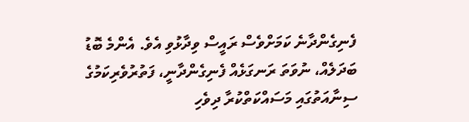ފެނިގެންދާނެ ކަމަށްވެސް ރައީސް ވިދާޅުވި އެވެ. އެންމެ ބޮޑު ބަދަލެއް، ނުވަތަ ރަނގަޅެއް ފެނިގެންދާނީ، ފަތުރުވެރިކަމުގެ ސިނާއަތުގައި މަސައްކަތްކުރާ ދިވެހި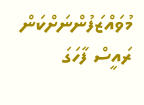މުވައްޒަފުންނަށްކަން ރައީސް ފާހަގަ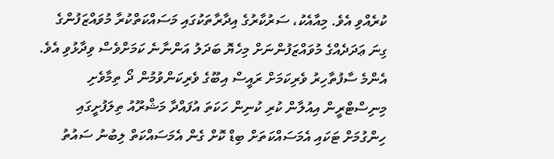ކުރެއްވި އެވެ. މިއާއެކު، ސަރުކާރުގެ އިދާރާތަކުގައި މަސައްކަތްކުރާ މުވައްޒަފުންގެ ގިނަ ޢަދަދެއްގެ މުވައްޒަފުންނަށް މިހެޔޮ ބަދަލު އަންނާނެ ކަމަށްވެސް ވިދާޅުވި އެވެ.
އެންމެ ސާފުތާހިރު ވެރިކަމަށް ރައީސް އިބޫގެ ވެރިކަންވުމުން ދޯ ތިމާވެށި މިނިސްޓްރީން އިއުލާން ކުރި ކުނިން ހަކަތަ އުފައްދާ މަޝްރޫއު ތިލަފުށީގައި ހިންގުމަށް ޓަކައި އެމަސައްކަތަށް ބިޑް ކޮށް ގެން އެމަސައްކަތް ލިބުނު ސައުތު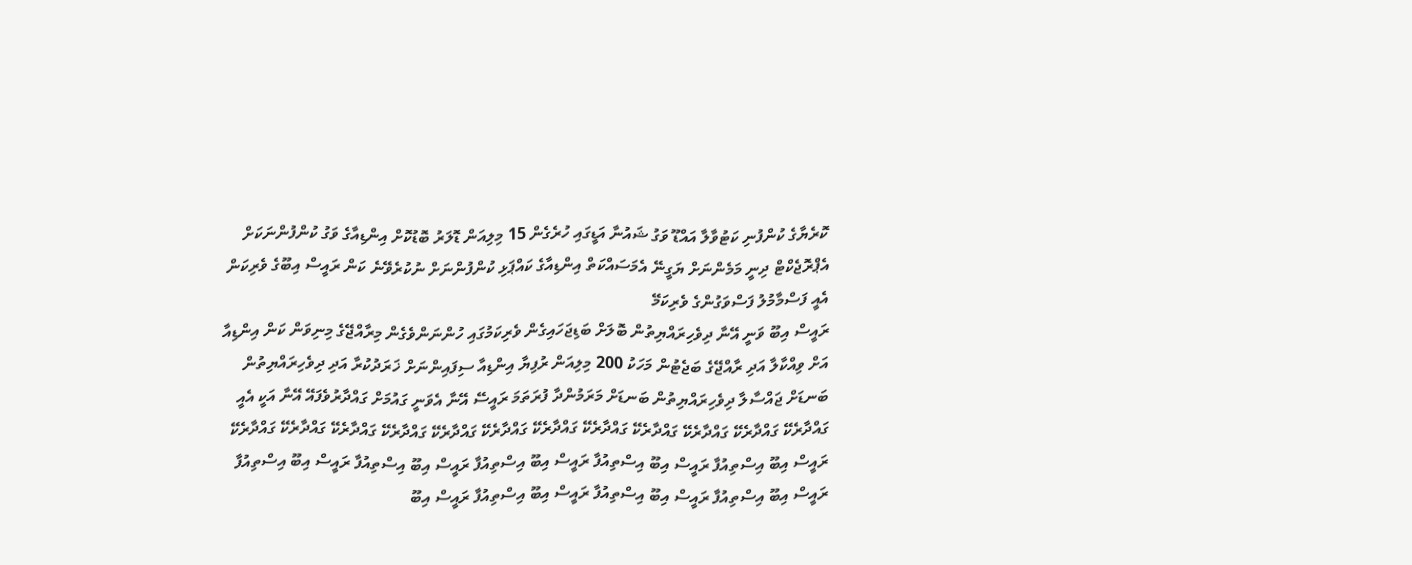ކޮރެޔާގެ ކުންފުނި ކަޓުވާލާ އައްޑޫ ވަގު ޝައުނާ އަޑީގައި ހުރެގެން 15 މިލިއަން ޑޮލަރު ބޮޑުކޮށް އިންޑިއާގެ ވަގު ކުންފުންނަކަށް އެޕްރޮޖެކްޓް ދިނީ މަމެންނަށް ޔަގީނޭ އެމަސައްކަތް އިންޑިއާގެ ކައްޕަޅި ކުންފުންނަށް ނުކުރެވޭނެ ކަން ރައީސް އިބޫގެ ވެރިކަން އެއީ ފަސްމާމުލު ފަސްވަގުންގެ ވެރިކަމޭ
ރައީސް އިބޫ ވަނީ އޭނާ ދިވެހިރައްޔިތުން ބޮލަށް ބަޑިޖަހައިގެން ވެރިކަމުގައި ހުންނަންވެގެން މިރާއްޖޭގެ މިނިވަން ކަން އިންޑިއާ އަށް ވިއްކާލާ އަދި ރާއްޖޭގެ ބަޖެޓުން މަހަކު 200 މިލިއަން ރުފިޔާ އިންޑިއާ ސިފައިންނަށް ޚަރަދުކުރާ އަދި ދިވެހިރައްޔިތުން ބަނޑަށް ޖައްސާލާ ދިވެހިރައްޔިތުން ބަނޑަށް މަރަމުންދާ ފުރަތަމަ ރައީސޭ އޭނާ އެވަނީ ގައުމަށް ގައްދާރުވެފައޭ އޭނާ އަކީ އެއީ ގައްދާރެކޭ ގައްދާރެކޭ ގައްދާރެކޭ ގައްދާރެކޭ ގައްދާރެކޭ ގައްދާރެކޭ ގައްދާރެކޭ ގައްދާރެކޭ ގައްދާރެކޭ ގައްދާރެކޭ ގައްދާރެކޭ ގައްދާރެކޭ
ރައީސް އިބޫ އިސްތިއުފާ ރައީސް އިބޫ އިސްތިއުފާ ރައީސް އިބޫ އިސްތިއުފާ ރައީސް އިބޫ އިސްތިއުފާ ރައީސް އިބޫ އިސްތިއުފާ ރައީސް އިބޫ އިސްތިއުފާ ރައީސް އިބޫ އިސްތިއުފާ ރައީސް އިބޫ އިސްތިއުފާ ރައީސް އިބޫ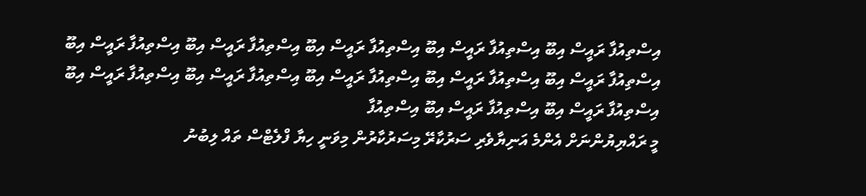އިސްތިއުފާ ރައީސް އިބޫ އިސްތިއުފާ ރައީސް އިބޫ އިސްތިއުފާ ރައީސް އިބޫ އިސްތިއުފާ ރައީސް އިބޫ އިސްތިއުފާ ރައީސް އިބޫ އިސްތިއުފާ ރައީސް އިބޫ އިސްތިއުފާ ރައީސް އިބޫ އިސްތިއުފާ ރައީސް އިބޫ އިސްތިއުފާ ރައީސް އިބޫ އިސްތިއުފާ ރައީސް އިބޫ އިސްތިއުފާ ރައީސް އިބޫ އިސްތިއުފާ ރައީސް އިބޫ އިސްތިއުފާ
މީ ރައްޔިޔުންނަށް އެންމެ އަނިޔާވެރި ސަރުކާރޭ މިސަރުކާރުން މިވަނީ ހިޔާ ފްލެޓްސް ތައް ލިބުނު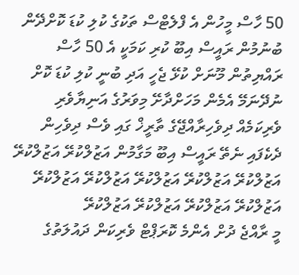50 ހާސް މީހުން އެ ފްލެޓްސް ތަކުގެ ކުލި ކުޑަ ކޮށްދޭން ބުނުމުން ރައީސް އިބޫ ކުރި ކަމަކީ އެ 50 ހާސް ރައްޔިތުން މޫނަށް ކުޅޭ ޖެހީ އަދި ބުނީ ކުލި ކުޑަ ކޮށް ނުދޭނަމޭ އެމެން މަހަށްދާށޭ މިވަރުގެ އަނިޔާވެރި ވެރިކަމެއް ދިވެހިރާއްޖޭގެ ތާރީޚް ގައި ވެސް ދިވެހިން ދެކެފައި ނެތޭ ރައީސް އިބޫ މަގާމުން އަޒުލްކުރޭ އަޒުލްކުރޭ އަޒުލްކުރޭ އަޒުލްކުރޭ އަޒުލްކުރޭ އަޒުލްކުރޭ އަޒުލްކުރޭ އަޒުލްކުރޭ އަޒުލްކުރޭ އަޒުލްކުރޭ އަޒުލްކުރޭ
މީ ރާއްޖެ ދުށް އެންމެ ކޮރަޕްޓް ވެރިކަން ދައުލަތުގެ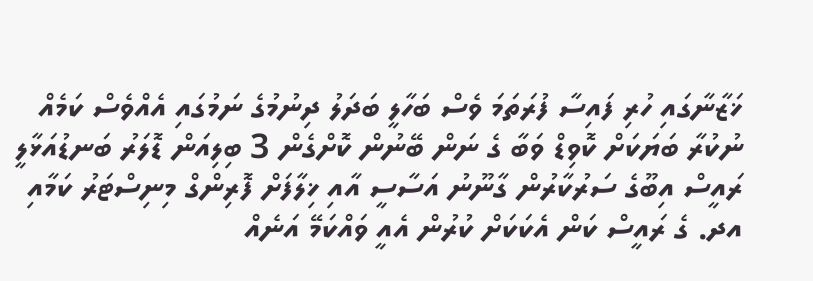ޚަޒާނާގައި ހުރި ފައިސާ ފުރަތަމަ ވެސް ބަހާލީ ބަދަލު ދިނުމުގެ ނަމުގައި އެއްވެސް ކަމެއް ނުކުރާ ބަޔަކަށް ކޮވިޑް ވަބާ ގެ ނަން ބޭނުން ކޮށްގެން 3 ބިލިއަން ޑޮލަރު ބަނޑުއަޅާލީ ރައީސް އިބޫގެ ސަރުކާރުން ގާނޫނު އަސާސީ އާއި ޚިލާފަށް ފޮރިންގް މިނިސްޓަރު ކަމާއި އދ. ގެ ރައީސް ކަން އެކަކަށް ކުރުން އެއީ ވައްކަމޭ އަނެއް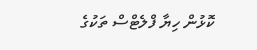ކޮޅުން ހިޔާ ފްލެޓްސް ތަކުގެ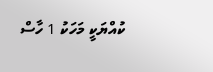ކުއްޔަކީ މަހަކު 1 ހާސް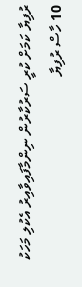ރުފިޔާ ކަމަށް ކުރީ ސަރުކާރުން ނިންމާފައިވާއިރު އެކުލި މަހަކު 10 ހާސް ރުފިޔާ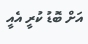އަށް ބޮޑު ކުރީ އެއީ